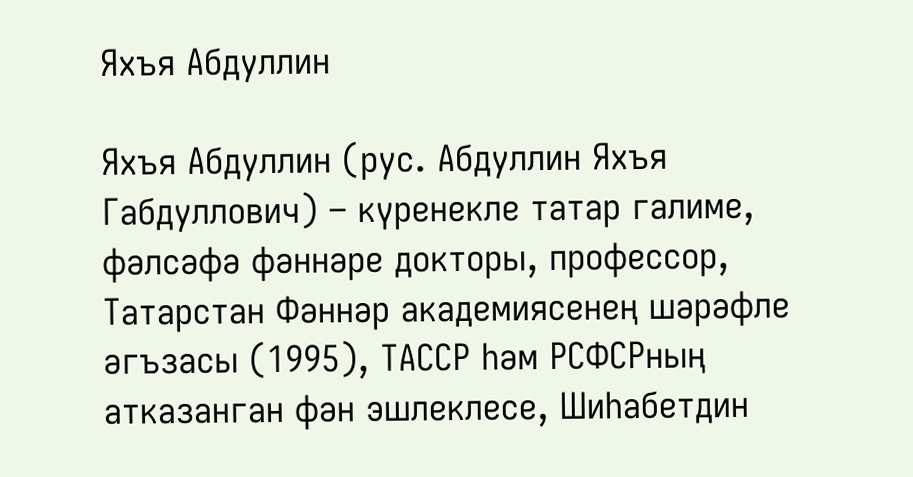Яхъя Абдуллин

Яхъя Абдуллин (рус. Абдуллин Яхъя Габдуллович) – күренекле татар галиме, фәлсәфә фәннәре докторы, профессор, Татарстан Фәннәр академиясенең шәрәфле әгъзасы (1995), ТАССР һәм РСФСРның атказанган фән эшлеклесе, Шиһабетдин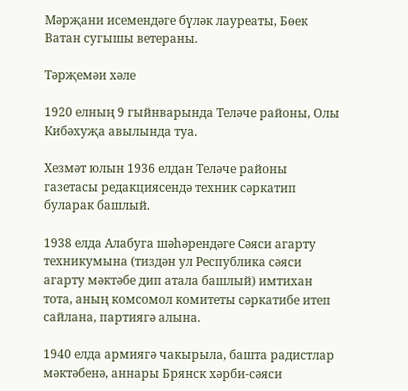Мәрҗани исемендәге бүләк лауреаты, Бөек Ватан сугышы ветераны.

Тәрҗемәи хәле

1920 елның 9 гыйнварында Теләче районы, Олы Кибәхуҗа авылында туа.

Хезмәт юлын 1936 елдан Теләче районы газетасы редакциясендә техник сәркатип буларак башлый.

1938 елда Алабуга шәһәрендәге Сәяси агарту техникумына (тиздән ул Республика сәяси агарту мәктәбе дип атала башлый) имтихан тота, аның комсомол комитеты сәркатибе итеп сайлана, партиягә алына.

1940 елда армиягә чакырыла, башта радистлар мәктәбенә, аннары Брянск хәрби-сәяси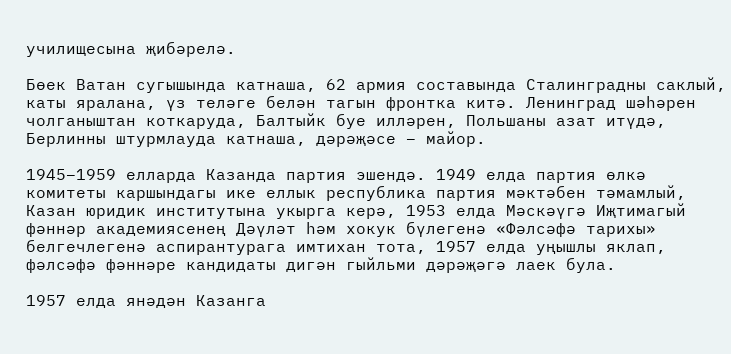училищесына җибәрелә.

Бөек Ватан сугышында катнаша, 62 армия составында Сталинградны саклый, каты яралана, үз теләге белән тагын фронтка китә. Ленинград шәһәрен чолганыштан коткаруда, Балтыйк буе илләрен, Польшаны азат итүдә, Берлинны штурмлауда катнаша, дәрәҗәсе – майор.

1945–1959 елларда Казанда партия эшендә. 1949 елда партия өлкә комитеты каршындагы ике еллык республика партия мәктәбен тәмамлый, Казан юридик институтына укырга керә, 1953 елда Мәскәүгә Иҗтимагый фәннәр академиясенең Дәүләт һәм хокук бүлегенә «Фәлсәфә тарихы» белгечлегенә аспирантурага имтихан тота, 1957 елда уңышлы яклап, фәлсәфә фәннәре кандидаты дигән гыйльми дәрәҗәгә лаек була.

1957 елда янәдән Казанга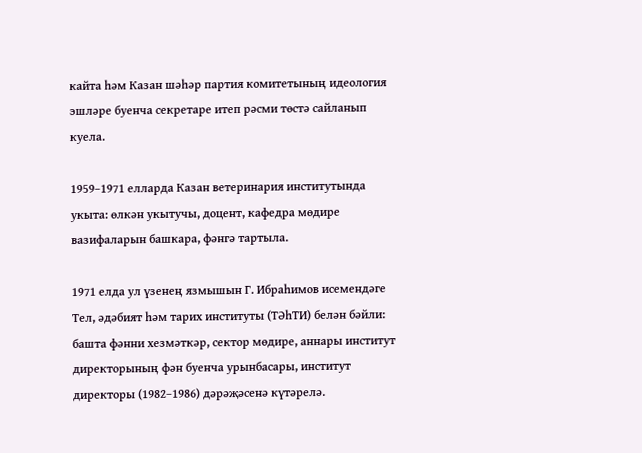кайта һәм Казан шәһәр партия комитетының идеология эшләре буенча секретаре итеп рәсми төстә сайланып куела.

1959–1971 елларда Казан ветеринария институтында укыта: өлкән укытучы, доцент, кафедра мөдире вазифаларын башкара, фәнгә тартыла.

1971 елда ул үзенең язмышын Г. Ибраһимов исемендәге Тел, әдәбият һәм тарих институты (ТӘһТИ) белән бәйли: башта фәнни хезмәткәр, сектор мөдире, аннары институт директорының фән буенча урынбасары, институт директоры (1982–1986) дәрәҗәсенә күтәрелә.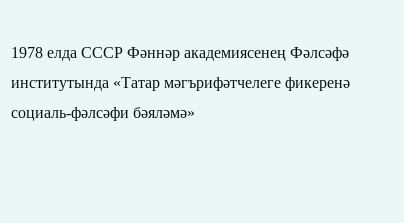1978 елда СССР Фәннәр академиясенең Фәлсәфә институтында «Татар мәгърифәтчелеге фикеренә социаль-фәлсәфи бәяләмә»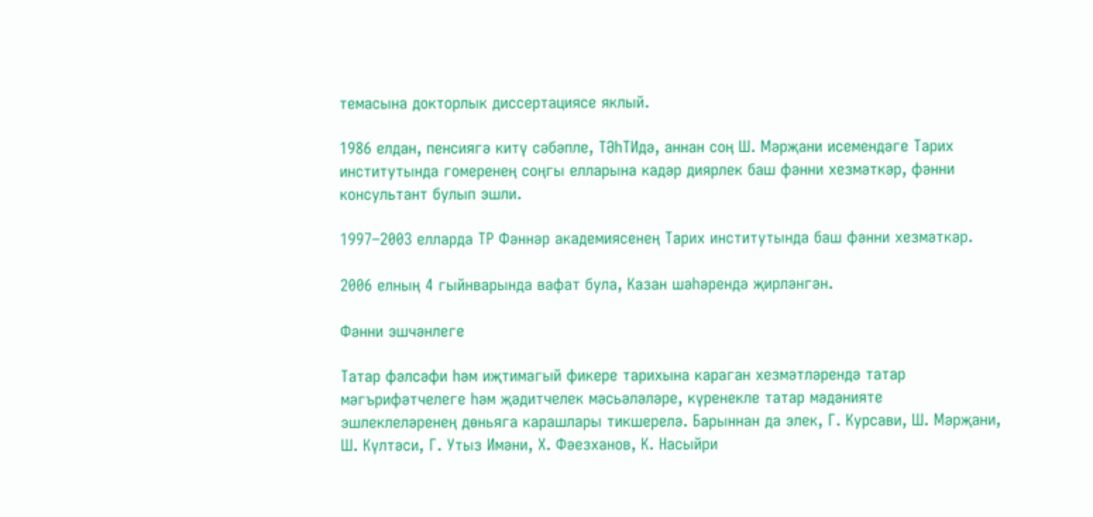темасына докторлык диссертациясе яклый.

1986 елдан, пенсиягә китү сәбәпле, ТӘһТИдә, аннан соң Ш. Мәрҗани исемендәге Тарих институтында гомеренең соңгы елларына кадәр диярлек баш фәнни хезмәткәр, фәнни консультант булып эшли.

1997–2003 елларда ТР Фәннәр академиясенең Тарих институтында баш фәнни хезмәткәр.

2006 елның 4 гыйнварында вафат була, Казан шәһәрендә җирләнгән.

Фәнни эшчәнлеге

Татар фәлсәфи һәм иҗтимагый фикере тарихына караган хезмәтләрендә татар мәгърифәтчелеге һәм җәдитчелек мәсьәләләре, күренекле татар мәдәнияте эшлеклеләренең дөньяга карашлары тикшерелә. Барыннан да элек, Г. Курсави, Ш. Мәрҗани, Ш. Күлтәси, Г. Утыз Имәни, Х. Фәезханов, К. Насыйри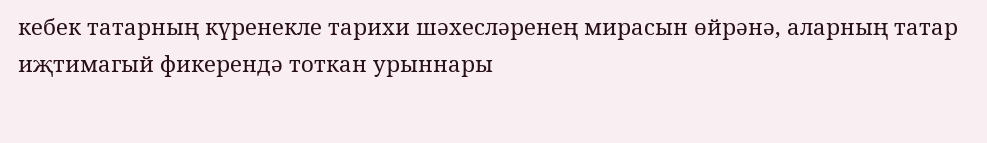кебек татарның күренекле тарихи шәхесләренең мирасын өйрәнә, аларның татар иҗтимагый фикерендә тоткан урыннары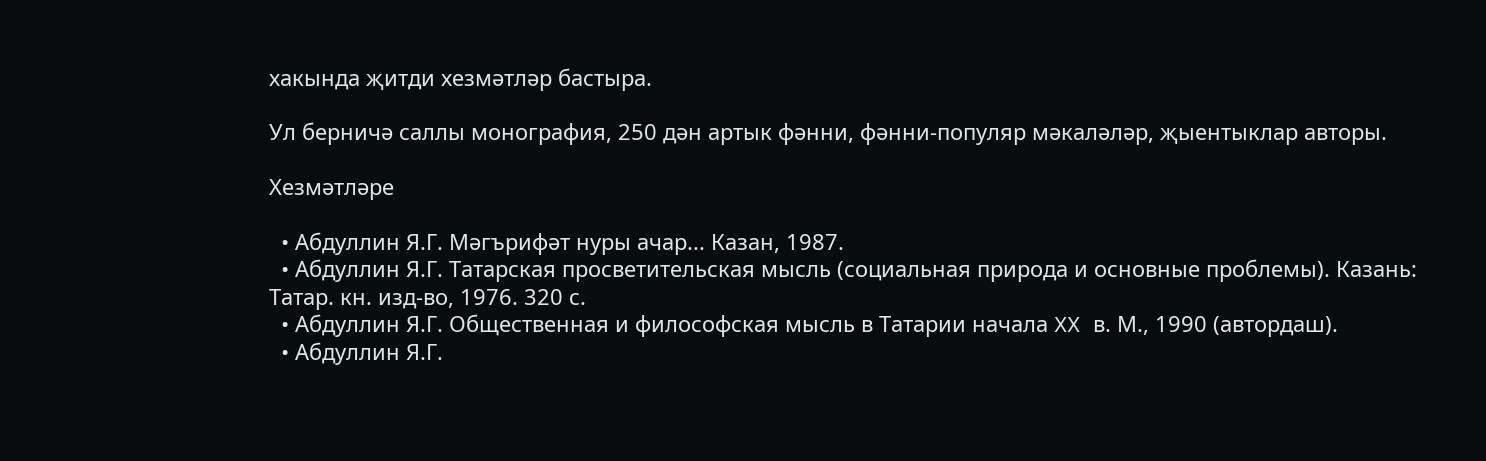хакында җитди хезмәтләр бастыра.

Ул берничә саллы монография, 250 дән артык фәнни, фәнни-популяр мәкаләләр, җыентыклар авторы.

Хезмәтләре

  • Абдуллин Я.Г. Мәгърифәт нуры ачар... Казан, 1987.
  • Абдуллин Я.Г. Татарская просветительская мысль (социальная природа и основные проблемы). Казань: Татар. кн. изд-во, 1976. 320 с.
  • Абдуллин Я.Г. Общественная и философская мысль в Татарии начала XX в. М., 1990 (автордаш).
  • Абдуллин Я.Г.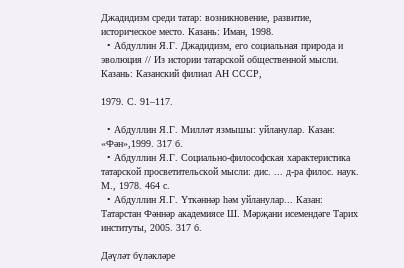Джадидизм среди татар: возникновение, развитие, историческое место. Казань: Иман, 1998.
  • Абдуллин Я.Г. Джадидизм, его социальная природа и эволюция // Из истории татарской общественной мысли. Казань: Казанский филиал АН СССР,

1979. С. 91–117.

  • Абдуллин Я.Г. Милләт язмышы: уйланулар. Казан: «Фән»,1999. 317 б.
  • Абдуллин Я.Г. Социально-философская характеристика татарской просветительской мысли: дис. ... д-ра филос. наук. М., 1978. 464 с.
  • Абдуллин Я.Г. Үткәннәр һәм уйланулар... Казан: Татарстан Фәннәр академиясе Ш. Мәрҗани исемендәге Тарих институты, 2005. 317 б.

Дәүләт бүләкләре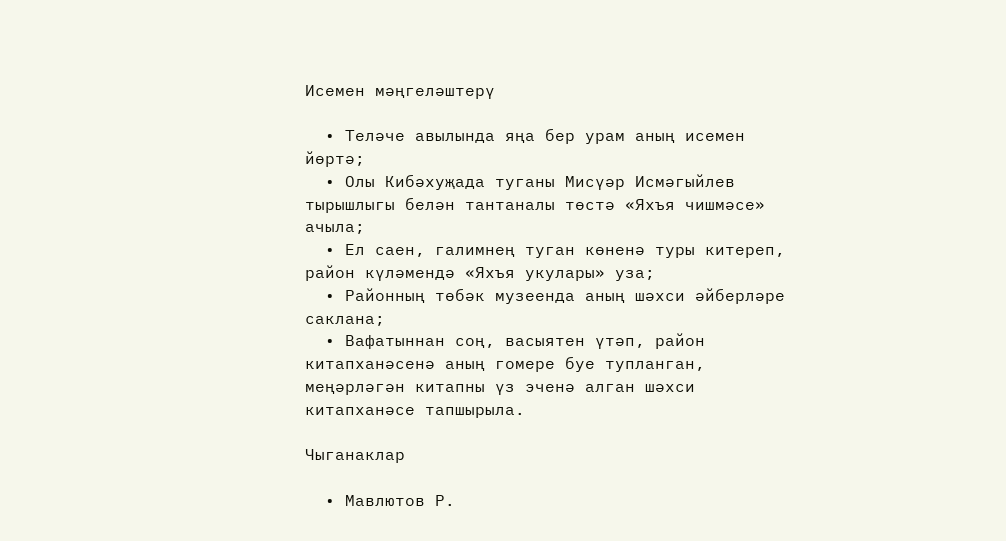Исемен мәңгеләштерү

  • Теләче авылында яңа бер урам аның исемен йөртә;
  • Олы Кибәхуҗада туганы Мисүәр Исмәгыйлев тырышлыгы белән тантаналы төстә «Яхъя чишмәсе» ачыла;
  • Ел саен, галимнең туган көненә туры китереп, район күләмендә «Яхъя укулары» уза;
  • Районның төбәк музеенда аның шәхси әйберләре саклана;
  • Вафатыннан соң, васыятен үтәп, район китапханәсенә аның гомере буе тупланган, меңәрләгән китапны үз эченә алган шәхси китапханәсе тапшырыла.

Чыганаклар

  • Мавлютов Р.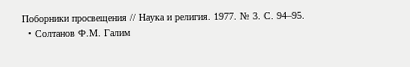Поборники просвещения // Наука и религия. 1977. № 3. С. 94–95.
  • Солтанов Ф.М. Галим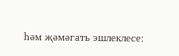һәм җәмәгать эшлеклесе: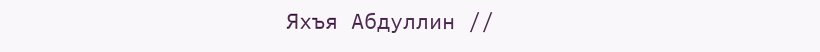Яхъя Абдуллин //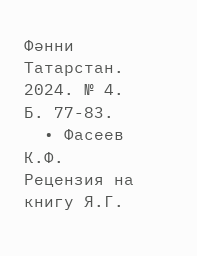Фәнни Татарстан. 2024. № 4. Б. 77-83.
  • Фасеев К.Ф. Рецензия на книгу Я.Г.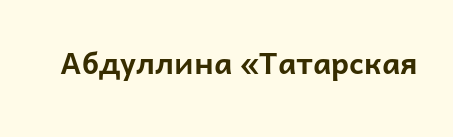Абдуллина «Татарская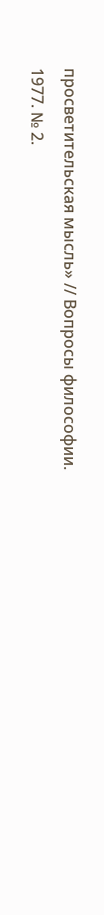просветительская мысль» // Вопросы философии. 1977. № 2.